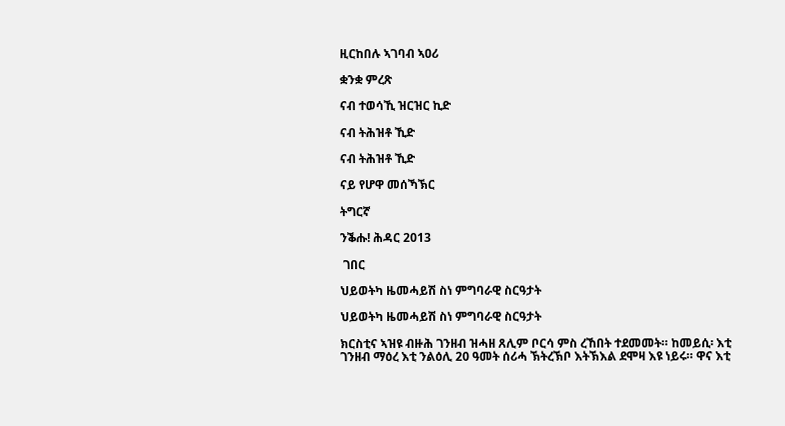ዚርከበሉ ኣገባብ ኣዐሪ

ቋንቋ ምረጽ

ናብ ተወሳኺ ዝርዝር ኪድ

ናብ ትሕዝቶ ኺድ

ናብ ትሕዝቶ ኺድ

ናይ የሆዋ መሰኻኽር

ትግርኛ

ንቕሑ! ሕዳር 2013

 ገበር

ህይወትካ ዜመሓይሽ ስነ ምግባራዊ ስርዓታት

ህይወትካ ዜመሓይሽ ስነ ምግባራዊ ስርዓታት

ክርስቲና ኣዝዩ ብዙሕ ገንዘብ ዝሓዘ ጸሊም ቦርሳ ምስ ረኸበት ተደመመት። ከመይሲ፡ እቲ ገንዘብ ማዕረ እቲ ንልዕሊ 20 ዓመት ሰሪሓ ኽትረኽቦ እትኽእል ደሞዛ እዩ ነይሩ። ዋና እቲ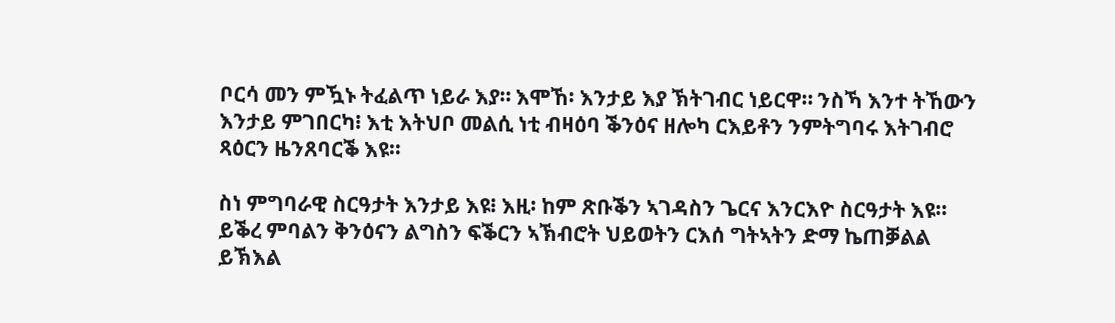ቦርሳ መን ምዃኑ ትፈልጥ ነይራ እያ። እሞኸ፡ እንታይ እያ ኽትገብር ነይርዋ። ንስኻ እንተ ትኸውን እንታይ ምገበርካ፧ እቲ እትህቦ መልሲ ነቲ ብዛዕባ ቕንዕና ዘሎካ ርእይቶን ንምትግባሩ እትገብሮ ጻዕርን ዜንጸባርቕ እዩ።

ስነ ምግባራዊ ስርዓታት እንታይ እዩ፧ እዚ፡ ከም ጽቡቕን ኣገዳስን ጌርና እንርእዮ ስርዓታት እዩ። ይቕረ ምባልን ቅንዕናን ልግስን ፍቕርን ኣኽብሮት ህይወትን ርእሰ ግትኣትን ድማ ኬጠቓልል ይኽእል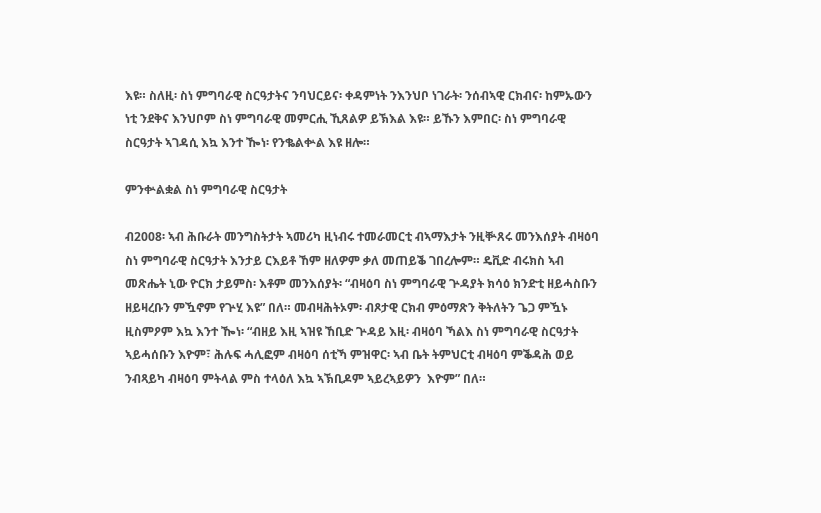እዩ። ስለዚ፡ ስነ ምግባራዊ ስርዓታትና ንባህርይና፡ ቀዳምነት ንእንህቦ ነገራት፡ ንሰብኣዊ ርክብና፡ ከምኡውን ነቲ ንደቅና እንህቦም ስነ ምግባራዊ መምርሒ ኺጸልዎ ይኽእል እዩ። ይኹን እምበር፡ ስነ ምግባራዊ ስርዓታት ኣገዳሲ እኳ እንተ ዀነ፡ የንቈልቍል እዩ ዘሎ።

ምንቍልቋል ስነ ምግባራዊ ስርዓታት

ብ2008፡ ኣብ ሕቡራት መንግስትታት ኣመሪካ ዚነብሩ ተመራመርቲ ብኣማእታት ንዚቝጸሩ መንእሰያት ብዛዕባ ስነ ምግባራዊ ስርዓታት እንታይ ርእይቶ ኸም ዘለዎም ቃለ መጠይቕ ገበረሎም። ዴቪድ ብሩክስ ኣብ መጽሔት ኒው ዮርክ ታይምስ፡ እቶም መንእሰያት፡ “ብዛዕባ ስነ ምግባራዊ ጕዳያት ክሳዕ ክንድቲ ዘይሓስቡን ዘይዛረቡን ምዃኖም የጕሂ እዩ” በለ። መብዛሕትኦም፡ ብጾታዊ ርክብ ምዕማጽን ቅትለትን ጌጋ ምዃኑ ዚስምዖም እኳ እንተ ዀነ፡ “ብዘይ እዚ ኣዝዩ ኸቢድ ጕዳይ እዚ፡ ብዛዕባ ኻልእ ስነ ምግባራዊ ስርዓታት ኣይሓሰቡን እዮም፣ ሕሉፍ ሓሊፎም ብዛዕባ ሰቲኻ ምዝዋር፡ ኣብ ቤት ትምህርቲ ብዛዕባ ምቕዳሕ ወይ ንብጻይካ ብዛዕባ ምትላል ምስ ተላዕለ እኳ ኣኽቢዶም ኣይረኣይዎን  እዮም” በለ።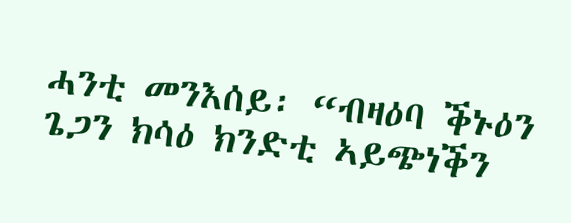ሓንቲ መንእሰይ፡ “ብዛዕባ ቕኑዕን ጌጋን ክሳዕ ክንድቲ ኣይጭነቕን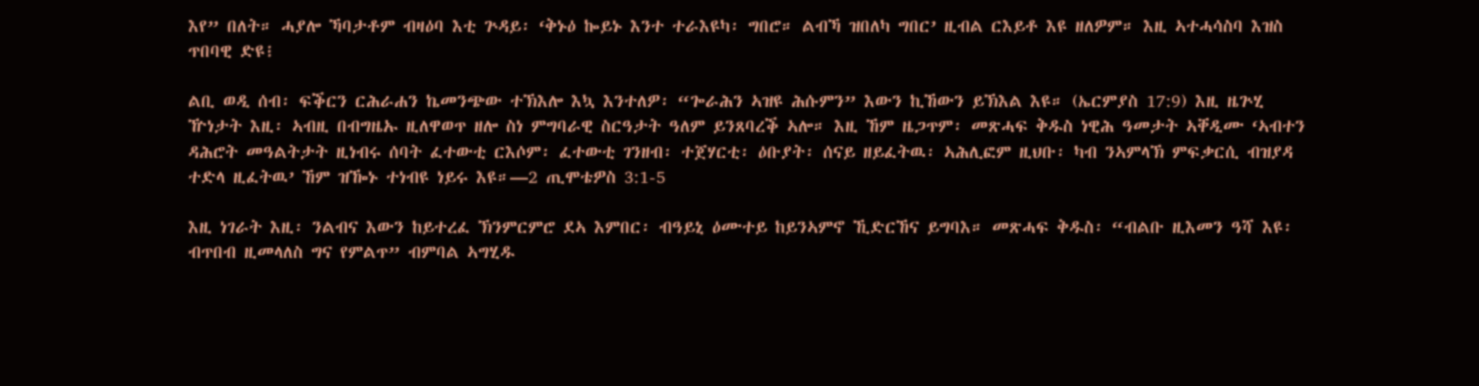እየ” በለት። ሓያሎ ኻባታቶም ብዛዕባ እቲ ጕዳይ፡ ‘ቅኑዕ ኰይኑ እንተ ተራእዩካ፡ ግበሮ። ልብኻ ዝበለካ ግበር’ ዚብል ርእይቶ እዩ ዘለዎም። እዚ ኣተሓሳስባ እዝስ ጥበባዊ ድዩ፧

ልቢ ወዲ ሰብ፡ ፍቕርን ርሕራሐን ኬመንጭው ተኽእሎ እኳ እንተለዎ፡ “ጐራሕን ኣዝዩ ሕሱምን” እውን ኪኸውን ይኽእል እዩ። (ኤርምያስ 17:9) እዚ ዜጕሂ ዅነታት እዚ፡ ኣብዚ በብግዜኡ ዚለዋወጥ ዘሎ ስነ ምግባራዊ ስርዓታት ዓለም ይንጸባረቕ ኣሎ። እዚ ኸም ዜጋጥም፡ መጽሓፍ ቅዱስ ነዊሕ ዓመታት ኣቐዲሙ ‘ኣብተን ዳሕሮት መዓልትታት ዚነብሩ ሰባት ፈተውቲ ርእሶም፡ ፈተውቲ ገንዘብ፡ ተጀሃርቲ፡ ዕቡያት፡ ሰናይ ዘይፈትዉ፡ ኣሕሊፎም ዚህቡ፡ ካብ ንኣምላኽ ምፍቃርሲ ብዝያዳ ተድላ ዚፈትዉ’ ኸም ዝዀኑ ተነብዩ ነይሩ እዩ።—2 ጢሞቴዎስ 3:1-5

እዚ ነገራት እዚ፡ ንልብና እውን ከይተረፈ ኽንምርምሮ ደኣ እምበር፡ ብዓይኒ ዕሙተይ ከይንኣምኖ ኺድርኸና ይግባእ። መጽሓፍ ቅዱስ፡ “ብልቡ ዚእመን ዓሻ እዩ፡ ብጥበብ ዚመላለስ ግና የምልጥ” ብምባል ኣግሂዱ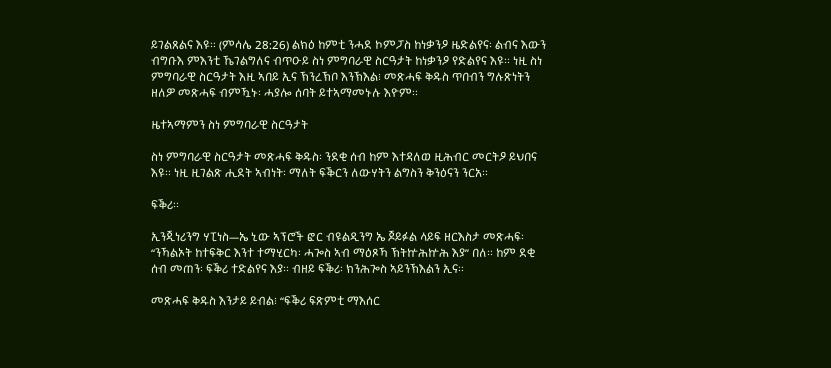ይገልጸልና እዩ። (ምሳሌ 28:26) ልክዕ ከምቲ ንሓደ ኮምፓስ ከነቃንዖ ዜድልየና፡ ልብና እውን ብግቡእ ምእንቲ ኼገልግለና ብጥዑይ ስነ ምግባራዊ ስርዓታት ከነቃንዖ የድልየና እዩ። ነዚ ስነ ምግባራዊ ስርዓታት እዚ ኣበይ ኢና ኽንረኽቦ እንኽእል፧ መጽሓፍ ቅዱስ ጥበብን ግሉጽነትን ዘለዎ መጽሓፍ ብምዃኑ፡ ሓያሎ ሰባት ይተኣማመኑሉ እዮም።

ዜተኣማምን ስነ ምግባራዊ ስርዓታት

ስነ ምግባራዊ ስርዓታት መጽሓፍ ቅዱስ፡ ንደቂ ሰብ ከም እተዳለወ ዚሕብር መርትዖ ይህበና እዩ። ነዚ ዚገልጽ ሒደት ኣብነት፡ ማለት ፍቕርን ለውሃትን ልግስን ቅንዕናን ንርአ።

ፍቕሪ።

ኢንጂነሪንግ ሃፒነስ—ኤ ኒው ኣፕሮች ፎር ብዩልዲንግ ኤ ጆይፉል ላይፍ ዘርእስታ መጽሓፍ፡ “ንኻልኦት ከተፍቅር እንተ ተማሂርካ፡ ሓጐስ ኣብ ማዕጾኻ ኽትኵሕኵሕ እያ” በለ። ከም ደቂ ሰብ መጠን፡ ፍቕሪ ተድልየና እያ። ብዘይ ፍቕሪ፡ ክንሕጐስ ኣይንኽእልን ኢና።

መጽሓፍ ቅዱስ እንታይ ይብል፧ “ፍቕሪ ፍጽምቲ ማእሰር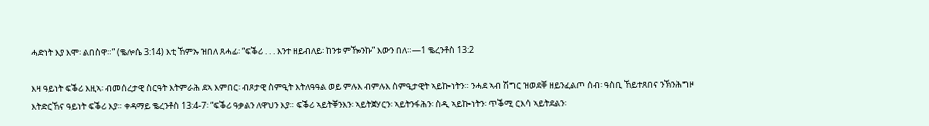ሓድነት እያ እሞ፡ ልበስዋ።” (ቈሎሴ 3:14) እቲ ኸምኡ ዝበለ ጸሓፊ፡ “ፍቕሪ . . . እንተ ዘይብለይ፡ ከንቱ ምዀንኩ” እውን በለ።—1 ቈረንቶስ 13:2

እዛ ዓይነት ፍቕሪ እዚኣ፡ ብመሰረታዊ ስርዓት እትምራሕ ደኣ እምበር፡ ብጾታዊ ስምዒት እትለዓዓል ወይ ምሉእ ብምሉእ ስምዒታዊት ኣይኰነትን። ንሓደ ኣብ ሽግር ዝወደቐ ዘይንፈልጦ ሰብ፡ ዓስቢ ኸይተጸበና ንኽንሕግዞ እትድርኸና ዓይነት ፍቕሪ እያ። ቀዳማይ ቈረንቶስ 13:4-7፡ “ፍቕሪ ዓቃልን ለዋህን እያ። ፍቕሪ ኣይትቐንእን፡ ኣይትጀሃርን፡ ኣይትንፋሕን፡ ስዲ ኣይኰነትን፡ ጥቕሚ ርእሳ ኣይትደልን፡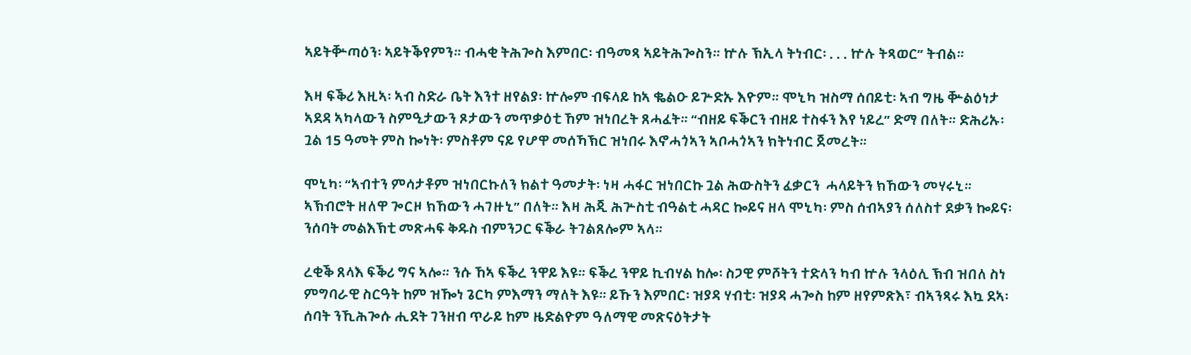ኣይትቝጣዕን፡ ኣይትቕየምን። ብሓቂ ትሕጐስ እምበር፡ ብዓመጻ ኣይትሕጐስን። ኵሉ ኽኢላ ትነብር፡ . . . ኵሉ ትጻወር” ትብል።

እዛ ፍቕሪ እዚኣ፡ ኣብ ስድራ ቤት እንተ ዘየልያ፡ ኵሎም ብፍላይ ከኣ ቈልዑ ይጕድኡ እዮም። ሞኒካ ዝስማ ሰበይቲ፡ ኣብ ግዜ ቝልዕነታ ኣደዳ ኣካላውን ስምዒታውን ጾታውን መጥቃዕቲ ኸም ዝነበረት ጸሓፈት። “ብዘይ ፍቕርን ብዘይ ተስፋን እየ ነይረ” ድማ በለት። ድሕሪኡ፡ ጓል 15 ዓመት ምስ ኰነት፡ ምስቶም ናይ የሆዋ መሰኻኽር ዝነበሩ እኖሓጎኣን ኣቦሓጎኣን ክትነብር ጀመረት።

ሞኒካ፡ “ኣብተን ምሳታቶም ዝነበርኩለን ክልተ ዓመታት፡ ነዛ ሓፋር ዝነበርኩ ጓል ሕውስትን ፈቃርን  ሓላይትን ክኸውን መሃሩኒ። ኣኽብሮት ዘለዋ ጐርዞ ክኸውን ሓገዙኒ” በለት። እዛ ሕጂ ሕጕስቲ ብዓልቲ ሓዳር ኰይና ዘላ ሞኒካ፡ ምስ ሰብኣያን ሰለስተ ደቃን ኰይና፡ ንሰባት መልእኽቲ መጽሓፍ ቅዱስ ብምንጋር ፍቕራ ትገልጸሎም ኣላ።

ረቂቕ ጸላእ ፍቕሪ ግና ኣሎ። ንሱ ኸኣ ፍቕረ ንዋይ እዩ። ፍቕረ ንዋይ ኪብሃል ከሎ፡ ስጋዊ ምሾትን ተድላን ካብ ኵሉ ንላዕሊ ኽብ ዝበለ ስነ ምግባራዊ ስርዓት ከም ዝዀነ ጌርካ ምእማን ማለት እዩ። ይኹን እምበር፡ ዝያዳ ሃብቲ፡ ዝያዳ ሓጐስ ከም ዘየምጽእ፣ ብኣንጻሩ እኳ ደኣ፡ ሰባት ንኺሕጐሱ ሒደት ገንዘብ ጥራይ ከም ዜድልዮም ዓለማዊ መጽናዕትታት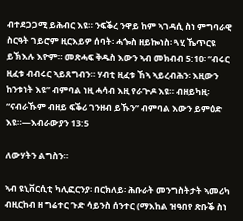ብተደጋጋሚ ይሕብር እዩ። ንፍቕረ ንዋይ ከም ኣገዳሲ ስነ ምግባራዊ ስርዓት ገይሮም ዚርእይዎ ሰባት፡ ሓጐስ ዘይኰነስ፡ ጓሂ ኼጥርዩ ይኽእሉ እዮም። መጽሓፍ ቅዱስ እውን ኣብ መክብብ 5:10፡ “ብሩር ዚፈቱ ብብሩር ኣይጸግብን። ሃብቲ ዚፈቱ ኸኣ ኣይረብሕን፡ እዚውን ከንቱነት እዩ” ብምባል ነዚ ሓሳብ እዚ የራጕዶ እዩ። ብዘይካዚ፡ “ናብራኹም ብዘይ ፍቕሪ ገንዘብ ይኹን” ብምባል እውን ይምዕድ እዩ።—እብራውያን 13:5

ለውሃትን ልግስን።

ኣብ ዩኒቨርሲቲ ካሊፎርንያ፡ በርክለይ፡ ሕቡራት መንግስትታት ኣመሪካ ብዚርከብ ዘ ግሬተር ጉድ ሳይንስ ሰንተር (ማእከል ዝዓበየ ጽቡቕ ስነ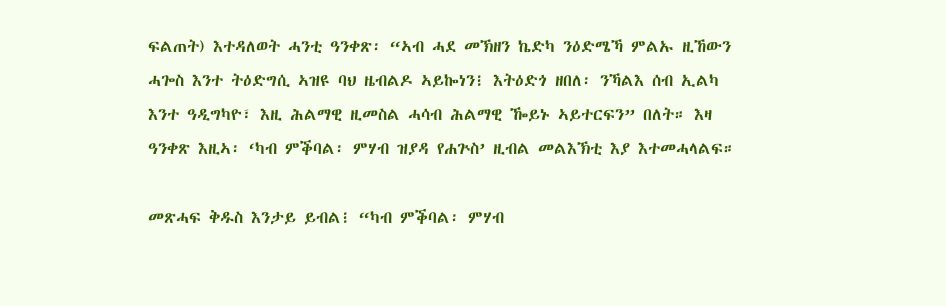ፍልጠት) እተዳለወት ሓንቲ ዓንቀጽ፡ “ኣብ ሓደ መኽዘን ኬድካ ንዕድሜኻ ምልኡ ዚኸውን ሓጐስ እንተ ትዕድግሲ ኣዝዩ ባህ ዜብልዶ ኣይኰነን፧ እትዕድጎ ዘበለ፡ ንኻልእ ሰብ ኢልካ እንተ ዓዲግካዮ፣ እዚ ሕልማዊ ዚመስል ሓሳብ ሕልማዊ ዀይኑ ኣይተርፍን” በለት። እዛ ዓንቀጽ እዚኣ፡ ‘ካብ ምቕባል፡ ምሃብ ዝያዳ የሐጕስ’ ዚብል መልእኽቲ እያ እተመሓላልፍ።

መጽሓፍ ቅዱስ እንታይ ይብል፧ “ካብ ምቕባል፡ ምሃብ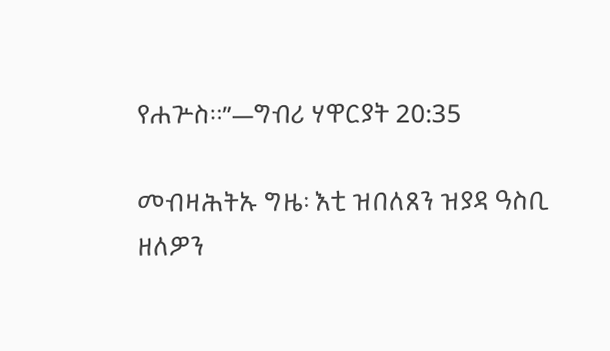የሐጕስ።”—ግብሪ ሃዋርያት 20:35

መብዛሕትኡ ግዜ፡ እቲ ዝበለጸን ዝያዳ ዓስቢ ዘለዎን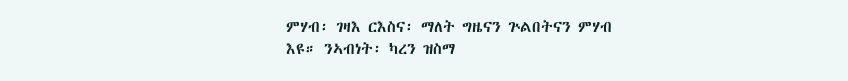ምሃብ፡ ገዛእ ርእስና፡ ማለት ግዜናን ጕልበትናን ምሃብ እዩ። ንኣብነት፡ ካረን ዝስማ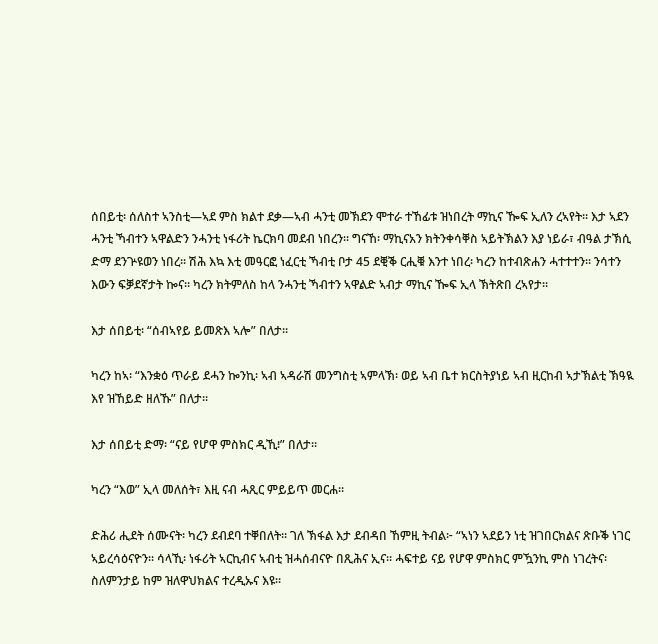ሰበይቲ፡ ሰለስተ ኣንስቲ—ኣደ ምስ ክልተ ደቃ—ኣብ ሓንቲ መኽደን ሞተራ ተኸፊቱ ዝነበረት ማኪና ዀፍ ኢለን ረኣየት። እታ ኣደን ሓንቲ ኻብተን ኣዋልድን ንሓንቲ ነፋሪት ኬርክባ መደብ ነበረን። ግናኸ፡ ማኪናአን ክትንቀሳቐስ ኣይትኽልን እያ ነይራ፣ ብዓል ታኽሲ ድማ ደንጕዩወን ነበረ። ሽሕ እኳ እቲ መዓርፎ ነፈርቲ ኻብቲ ቦታ 45 ደቒቕ ርሒቑ እንተ ነበረ፡ ካረን ከተብጽሐን ሓተተተን። ንሳተን እውን ፍቓደኛታት ኰና። ካረን ክትምለስ ከላ ንሓንቲ ኻብተን ኣዋልድ ኣብታ ማኪና ዀፍ ኢላ ኽትጽበ ረኣየታ።

እታ ሰበይቲ፡ “ሰብኣየይ ይመጽእ ኣሎ” በለታ።

ካረን ከኣ፡ “እንቋዕ ጥራይ ደሓን ኰንኪ፡ ኣብ ኣዳራሽ መንግስቲ ኣምላኽ፡ ወይ ኣብ ቤተ ክርስትያነይ ኣብ ዚርከብ ኣታኽልቲ ኽዓዪ እየ ዝኸይድ ዘለኹ” በለታ።

እታ ሰበይቲ ድማ፡ “ናይ የሆዋ ምስክር ዲኺ፧” በለታ።

ካረን “እወ” ኢላ መለሰት፣ እዚ ናብ ሓጺር ምይይጥ መርሐ።

ድሕሪ ሒደት ሰሙናት፡ ካረን ደብደባ ተቐበለት። ገለ ኽፋል እታ ደብዳበ ኸምዚ ትብል፦ “ኣነን ኣደይን ነቲ ዝገበርክልና ጽቡቕ ነገር ኣይረሳዕናዮን። ሳላኺ፡ ነፋሪት ኣርኪብና ኣብቲ ዝሓሰብናዮ በጺሕና ኢና። ሓፍተይ ናይ የሆዋ ምስክር ምዃንኪ ምስ ነገረትና፡ ስለምንታይ ከም ዝለዋህክልና ተረዲኡና እዩ።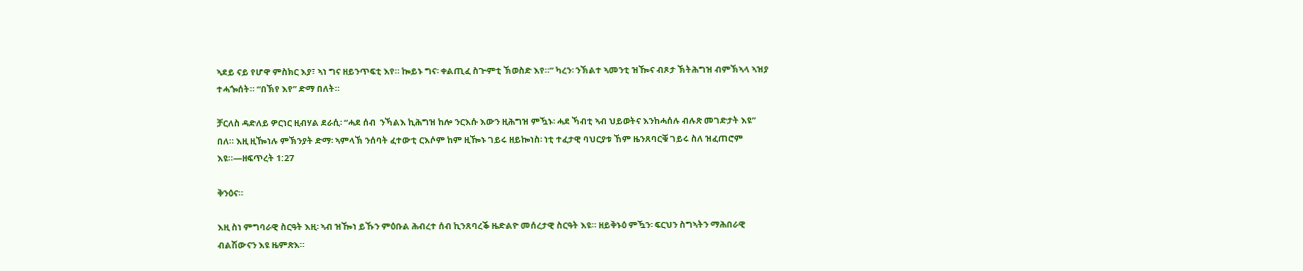ኣደይ ናይ የሆዋ ምስክር እያ፣ ኣነ ግና ዘይንጥፍቲ እየ። ኰይኑ ግና፡ ቀልጢፈ ስጕምቲ ኽወስድ እየ።” ካረን፡ ንኽልተ ኣመንቲ ዝዀና ብጾታ ኽትሕግዝ ብምኽኣላ ኣዝያ ተሓጐሰት። “በኽየ እየ” ድማ በለት።

ቻርለስ ዳድለይ ዎርነር ዚብሃል ደራሲ፡ “ሓደ ሰብ  ንኻልእ ኪሕግዝ ከሎ ንርእሱ እውን ዚሕግዝ ምዃኑ፡ ሓደ ኻብቲ ኣብ ህይወትና እንከሓሰሉ ብሉጽ መገድታት እዩ” በለ። እዚ ዚዀነሉ ምኽንያት ድማ፡ ኣምላኽ ንሰባት ፈተውቲ ርእሶም ከም ዚዀኑ ገይሩ ዘይኰነስ፡ ነቲ ተፈታዊ ባህርያቱ ኸም ዜንጸባርቑ ገይሩ ስለ ዝፈጠሮም እዩ።—ዘፍጥረት 1:27

ቅንዕና።

እዚ ስነ ምግባራዊ ስርዓት እዚ፡ ኣብ ዝዀነ ይኹን ምዕቡል ሕብረተ ሰብ ኪንጸባረቕ ዜድልዮ መሰረታዊ ስርዓት እዩ። ዘይቅኑዕ ምዃን፡ ፍርህን ስግኣትን ማሕበራዊ ብልሽውናን እዩ ዜምጽእ።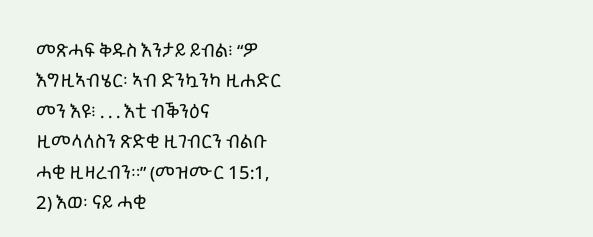መጽሓፍ ቅዱስ እንታይ ይብል፧ “ዎ እግዚኣብሄር፡ ኣብ ድንኳንካ ዚሐድር መን እዩ፧ . . . እቲ ብቕንዕና ዚመላለስን ጽድቂ ዚገብርን ብልቡ ሓቂ ዚዛረብን።” (መዝሙር 15:1, 2) እወ፡ ናይ ሓቂ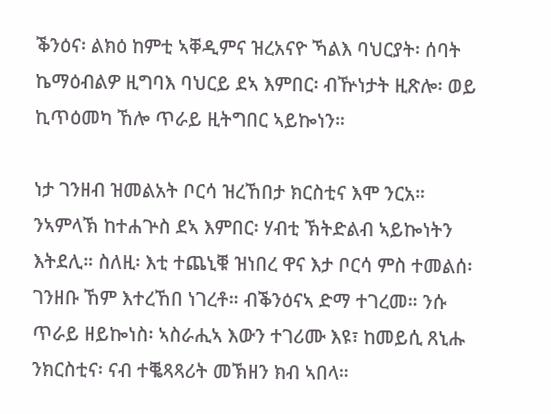ቕንዕና፡ ልክዕ ከምቲ ኣቐዲምና ዝረአናዮ ኻልእ ባህርያት፡ ሰባት ኬማዕብልዎ ዚግባእ ባህርይ ደኣ እምበር፡ ብዅነታት ዚጽሎ፡ ወይ ኪጥዕመካ ኸሎ ጥራይ ዚትግበር ኣይኰነን።

ነታ ገንዘብ ዝመልአት ቦርሳ ዝረኸበታ ክርስቲና እሞ ንርአ። ንኣምላኽ ከተሐጕስ ደኣ እምበር፡ ሃብቲ ኽትድልብ ኣይኰነትን እትደሊ። ስለዚ፡ እቲ ተጨኒቑ ዝነበረ ዋና እታ ቦርሳ ምስ ተመልሰ፡ ገንዘቡ ኸም እተረኸበ ነገረቶ። ብቕንዕናኣ ድማ ተገረመ። ንሱ ጥራይ ዘይኰነስ፡ ኣስራሒኣ እውን ተገሪሙ እዩ፣ ከመይሲ ጸኒሑ ንክርስቲና፡ ናብ ተቘጻጻሪት መኽዘን ክብ ኣበላ።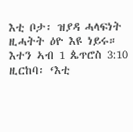እቲ ቦታ፡ ዝያዳ ሓላፍነት ዚሓትት ዕዮ እዩ ነይሩ። እተን ኣብ 1 ጴጥሮስ 3:10 ዚርከባ፡ ‘እቲ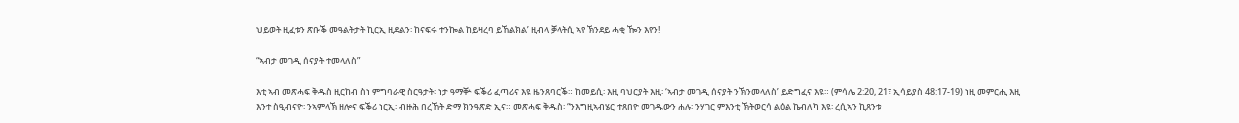ህይወት ዚፈቱን ጽቡቕ መዓልትታት ኪርኢ ዚደልን፡ ከናፍሩ ተንኰል ከይዛረባ ይኸልክል’ ዚብላ ቓላትሲ ኣየ ኽንደይ ሓቂ ዀን እየን!

“ኣብታ መገዲ ሰናያት ተመላለስ”

እቲ ኣብ መጽሓፍ ቅዱስ ዚርከብ ስነ ምግባራዊ ስርዓታት፡ ነታ ዓማቝ ፍቕሪ ፈጣሪና እዩ ዜንጸባርቕ። ከመይሲ፡ እዚ ባህርያት እዚ፡ ‘ኣብታ መገዲ ሰናያት ንኽንመላለስ’ ይድግፈና እዩ። (ምሳሌ 2:20, 21፣ ኢሳይያስ 48:17-19) ነዚ መምርሒ እዚ እንተ ስዒብናዮ፡ ንኣምላኽ ዘሎና ፍቕሪ ነርኢ፡ ብዙሕ በረኸት ድማ ክንዓጽድ ኢና። መጽሓፍ ቅዱስ፡ “ንእግዚኣብሄር ተጸበዮ መገዱውን ሐሉ፡ ንሃገር ምእንቲ ኽትወርሳ ልዕል ኬብለካ እዩ፡ ረሲኣን ኪጸንቱ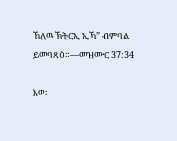ኸለዉ ኽትርኢ ኢኻ” ብምባል ይመባጻዕ።—መዝሙር 37:34

እወ፡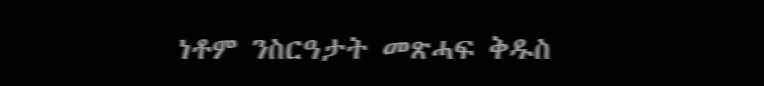ነቶም ንስርዓታት መጽሓፍ ቅዱስ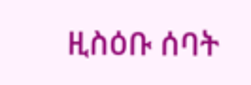ዚስዕቡ ሰባት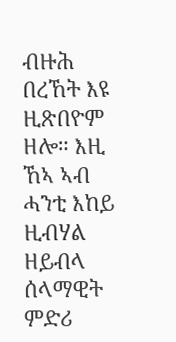ብዙሕ በረኸት እዩ ዚጽበዮም ዘሎ። እዚ ኸኣ ኣብ ሓንቲ እከይ ዚብሃል ዘይብላ ሰላማዊት ምድሪ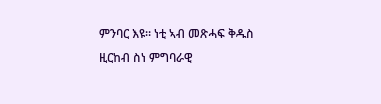ምንባር እዩ። ነቲ ኣብ መጽሓፍ ቅዱስ ዚርከብ ስነ ምግባራዊ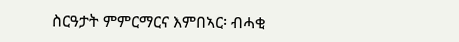ስርዓታት ምምርማርና እምበኣር፡ ብሓቂ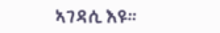ኣገዳሲ እዩ።